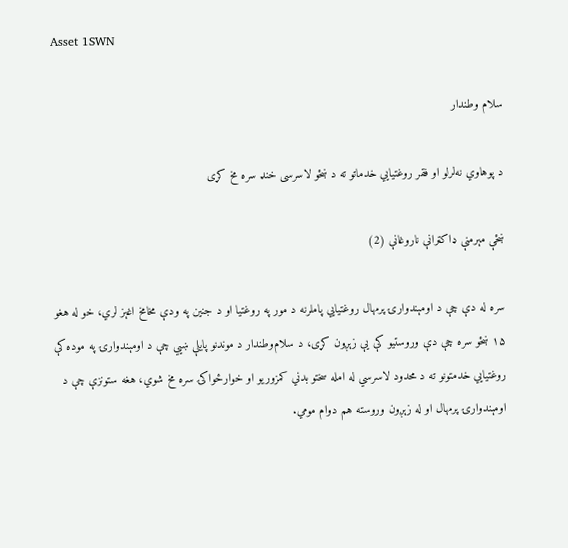Asset 1SWN

سلام وطندار

د پوهاوي نه‌لرلو او فقر روغتیايي خدماتو ته د ښځو لاسرسی خنډ سره مخ کړی

ښځې مېرمنې ډاکټرانې ناروغانې (2)

سره له دې چې د اومېندوارۍ پرمهال روغتیايي پاملرنه د مور په روغتیا او د جنین په ودې مخامخ اغېز لري، خو له هغو ۱۵ ښځو سره چې دې وروستیو کې یې زېږون کړی، د سلام‌وطندار د موندنو پایلې ښيي چې د اومېندوارۍ په موده کې روغتیايي خدمتونو ته د محدود لاسرسي له امله سختو بدني کمزوريو او خوارځواکۍ سره مخ شوي، هغه ستونزې چې د اومېندوارۍ پرمهال او له زېږون وروسته هم دوام مومي.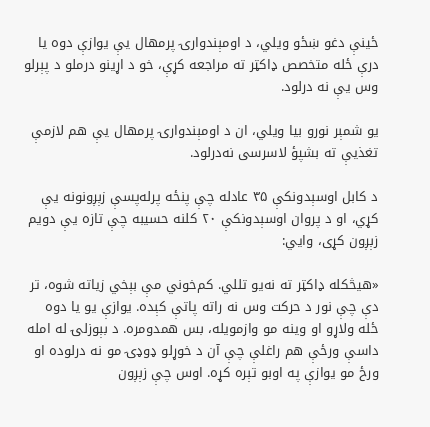ځینې دغو ښځو ویلي، د اومېندوارۍ پرمهال یې یوازې دوه یا درې ځله متخصص ډاکټر ته مراجعه کړې، خو د اړینو درملو د پېرلو وس یې نه درلود.

یو شمېر نورو بیا ویلي، ان د اومېندوارۍ پرمهال یې هم لازمې تغذیې ته بشپؤ لاسرسی نه‌درلود.

د کابل اوسېدونکې ۳۵ عادله چې پنځه پرله‌پسې زېږونونه یې کړي، او د پروان اوسېدونکې ۲۰ کلنه حسیبه چې تازه یې دویم زېږون کړی، وایي:

«هیڅکله ډاکټر ته نه‌یو تللي. کم‌خوني مې بېخي زیاته شوه، تر دې چې نور د حرکت وس نه راته پاتې کېده. یوازې یو یا دوه ځله ولاړو او وینه مو وازمویله، بس همدومره. د بېوزلۍ له امله داسې ورځې هم راغلې چې آن د خوړلو ډوډۍ مو نه درلوده او ورځ مو یوازې په اوبو تېره کړه. اوس چې زېږون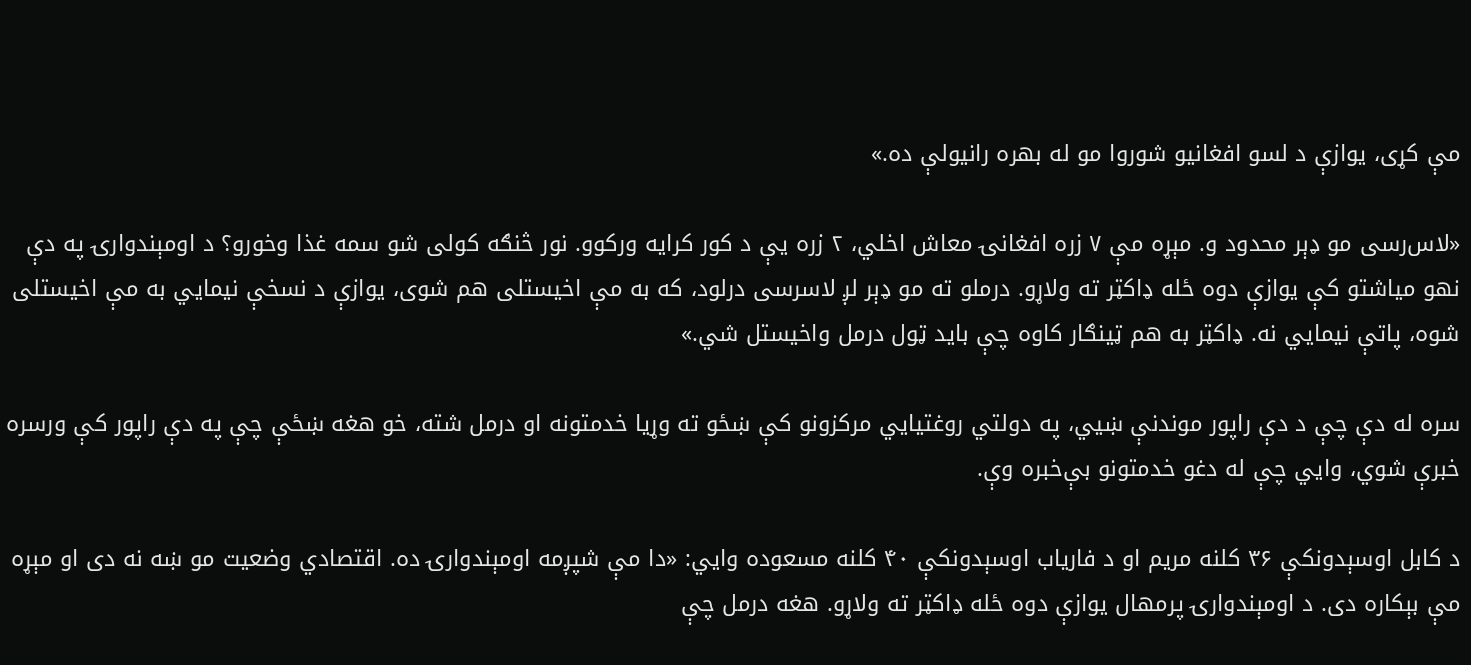مې کړی، یوازې د لسو افغانیو شوروا مو له بهره رانیولې ده.»

«لاس‌رسی مو ډېر محدود و. مېړه مې ۷ زره افغانۍ معاش اخلي، ۲ زره یې د کور کرایه ورکوو. نور څنګه کولی شو سمه غذا وخورو؟ د اومېندوارۍ په دې نهو میاشتو کې یوازې دوه ځله ډاکټر ته ولاړو. درملو ته مو ډېر لږ لاسرسی درلود، که به مې اخیستلی هم شوی، یوازې د نسخې نیمایي به مې اخیستلی شوه، پاتې نیمایي نه. ډاکټر به هم ټینګار کاوه چې باید ټول درمل واخیستل شي.»

سره له دې چې د دې راپور موندنې ښيي، په دولتي روغتیايي مرکزونو کې ښځو ته وړیا خدمتونه او درمل شته، خو هغه ښځې چې په دې راپور کې ورسره خبرې شوي، وايي چې له دغو خدمتونو بې‌خبره وې.

د کابل اوسېدونکې ۳۶ کلنه مریم او د فاریاب اوسېدونکې ۴۰ کلنه مسعوده وایي: «دا مې شپږمه اومېندوارۍ ده. اقتصادي وضعیت مو ښه نه دی او مېړه مې بېکاره دی. د اومېندوارۍ پرمهال یوازې دوه ځله ډاکټر ته ولاړو. هغه درمل چې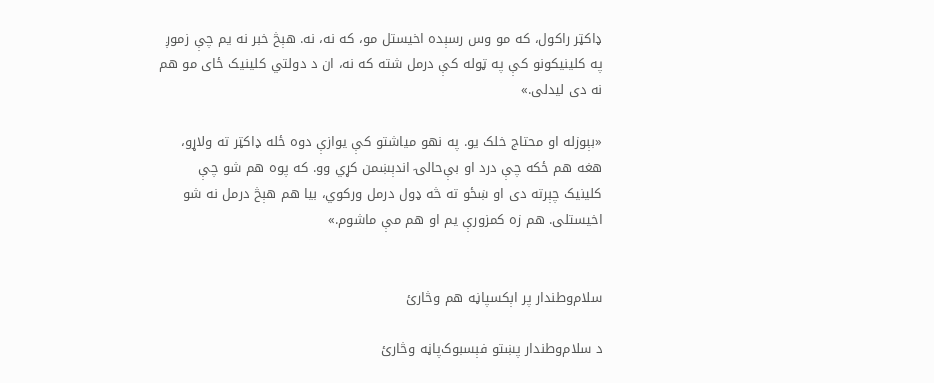ډاکټر راکول، که مو وس رسېده اخیستل مو، که نه، نه. هېڅ خبر نه یم چې زموږ په کلینیکونو کې په ټوله کې درمل شته که نه، ان د دولتي کلینیک ځای مو هم نه دی لیدلی.»

«بېوزله او محتاج خلک یو. په نهو میاشتو کې یوازې دوه ځله ډاکټر ته ولاړو، هغه هم ځکه چې درد او بې‌حالۍ اندېښمن کړي وو. که پوه هم شو چې کلینیک چېرته دی او ښځو ته څه ډول درمل ورکوي، بیا هم هېڅ درمل نه شو اخیستلی. هم زه کمزورې یم او هم مې ماشوم.»


سلام‌وطندار پر اېکسپاڼه هم وڅارئ

د سلام‌وطندار پښتو فېسبوک‌پاڼه وڅارئ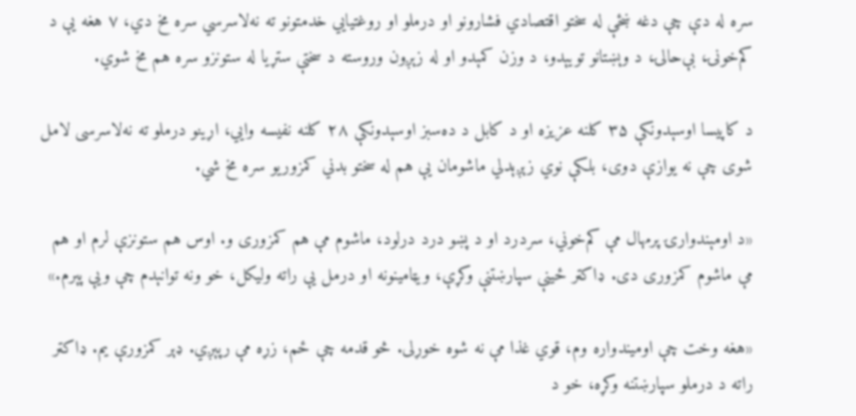سره له دې چې دغه ښځې له سختو اقتصادي فشارونو او درملو او روغتیايي خدمتونو ته نه‌لاسرسي سره مخ دي، ۷ هغه یې د کم‌خونۍ، بې‌حالۍ، د وېښتانو تویېدو، د وزن کمېدو او له زېږون وروسته د سختې ستړیا له ستونزو سره هم مخ شوي.

د کاپیسا اوسېدونکې ۳۵ کلنه عزیزه او د کابل د ده‌سبز اوسېدونکې ۲۸ کلنه نفیسه وایي، اړینو درملو ته نه‌لاسرسی لامل شوی چې نه یوازې دوی، بلکې نوي زېږېدلي ماشومان یې هم له سختو بدني کمزوریو سره مخ شي.

«د اومېندوارۍ پرمهال مې کم‌خوني، سردرد او د پښو درد درلود، ماشوم مې هم کمزوری و. اوس هم ستونزې لرم او هم مې ماشوم کمزوری دی. ډاکټر ځینې سپارښتنې وکړې، ویټامینونه او درمل یې راته ولیکل، خو ونه توانېدم چې ویې پېرم.»

«هغه وخت چې اومیندواره وم، قوي غذا مې نه شوه خوړلی. څو قدمه چې ځم، زړه مې رپېږي. ډېر کمزورې یم. ډاکټر راته د درملو سپارښتنه وکړه، خو د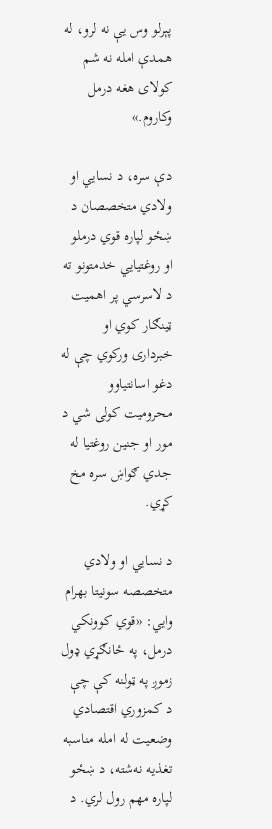پېرلو وس یې نه لرو، له همدې امله نه شم کولای هغه درمل وکاروم.»

دې سره، د نسایي او ولادي متخصصان د ښځو لپاره قوي درملو او روغتیايي خدمتونو ته د لاسرسي پر اهمیت ټینګار کوي او خبرداری ورکوي چې له دغو اسانتیاوو محرومیت کولی شي د مور او جنین روغتیا له جدي ګواښ سره مخ کړي.

د نسایي او ولادي متخصصه سونیتا بهرام وایي: «قوي کوونکي درمل، په ځانګړي ډول زموږ په ټولنه کې چې د کمزوري اقتصادي وضعیت له امله مناسبه تغذیه نه‌شته، د ښځو لپاره مهم رول لري. د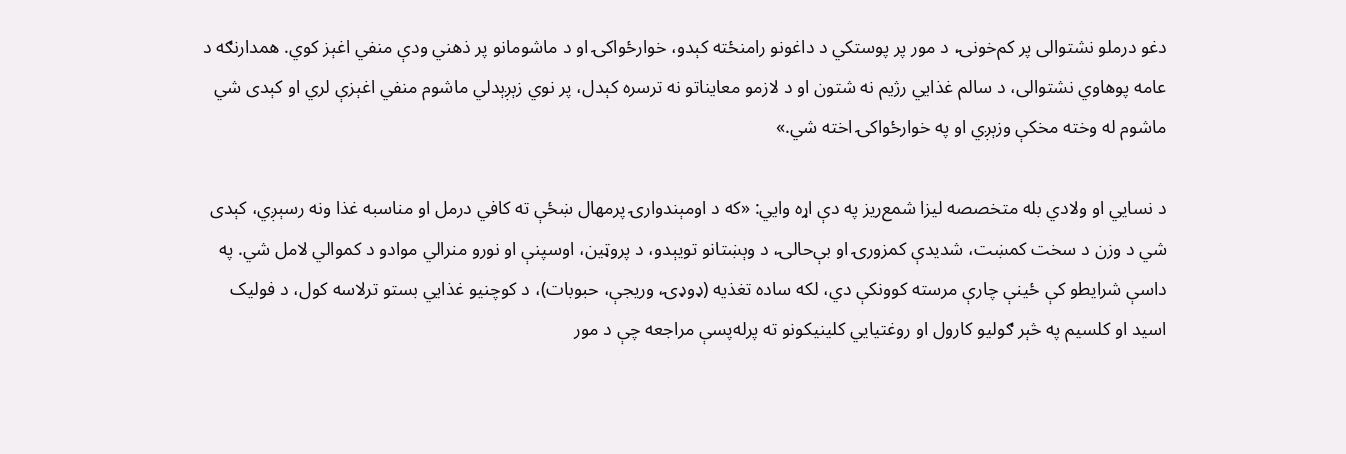دغو درملو نشتوالی پر کم‌خونۍ، د مور پر پوستکي د داغونو رامنځته کېدو، خوارځواکۍ او د ماشومانو پر ذهني ودې منفي اغېز کوي. همدارنګه د عامه پوهاوي نشتوالی، د سالم غذایي رژیم نه شتون او د لازمو معایناتو نه ترسره کېدل، پر نوي زېږېدلي ماشوم منفي اغېزې لري او کېدی شي ماشوم له وخته مخکې وزېږي او په خوارځواکۍ اخته شي.»

د نسایي او ولادي بله متخصصه لیزا شمع‌ریز په دې اړه وایي: «که د اومېندوارۍ پرمهال ښځې ته کافي درمل او مناسبه غذا ونه رسېږي، کېدی شي د وزن د سخت کمښت، شدیدې کمزورۍ او بې‌حالۍ، د وېښتانو تویېدو، د پروټین، اوسپنې او نورو منرالي موادو د کموالي لامل شي. په داسې شرایطو کې ځینې چارې مرسته کوونکې دي، لکه ساده تغذیه (ډوډۍ، وريجې، حبوبات)، د کوچنیو غذایي بستو ترلاسه کول، د فولیک اسید او کلسیم په څېر ګولیو کارول او روغتیايي کلینیکونو ته پرله‌پسې مراجعه چې د مور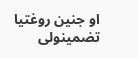او جنین روغتیا تضمینولی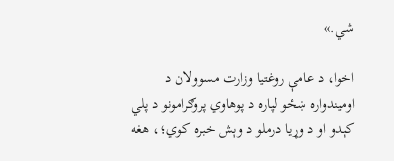شي.»

اخوا، د عامې روغتیا وزارت مسوولان د اومیندواره ښځو لپاره د پوهاوي پروګرامونو د پلي کېدو او د وړیا درملو د وېش خبره کوي؛، هغه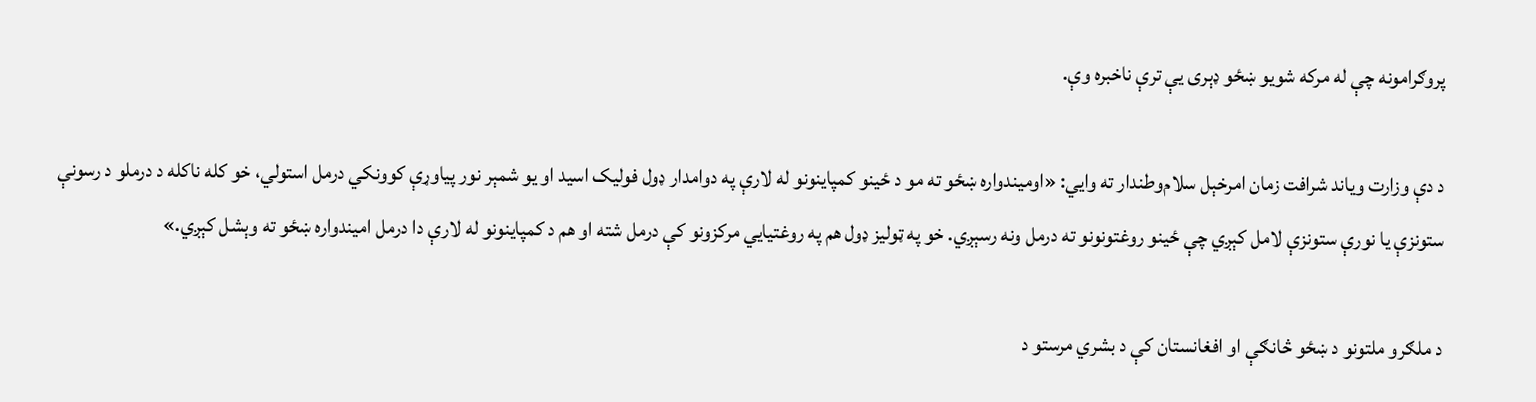پروګرامونه چې له مرکه شویو ښځو ډېری یې ترې ناخبره وې.

د دې وزارت ویاند شرافت زمان امرخېل سلام‌وطندار ته وایي: «اومیندواره ښځو ته مو د ځینو کمپاینونو له لارې په دوامدار ډول فولیک اسید او یو شمېر نور پیاوړې کوونکي درمل استولي، خو کله ناکله د درملو د رسونې ستونزې یا نورې ستونزې لامل کېږي چې ځینو روغتونونو ته درمل ونه رسېږي. خو په ټولیز ډول هم په روغتیايي مرکزونو کې درمل شته او هم د کمپاینونو له لارې دا درمل امیندواره ښځو ته وېشل کېږي.»

د ملګرو ملتونو د ښځو څانګې او افغانستان کې د بشري مرستو د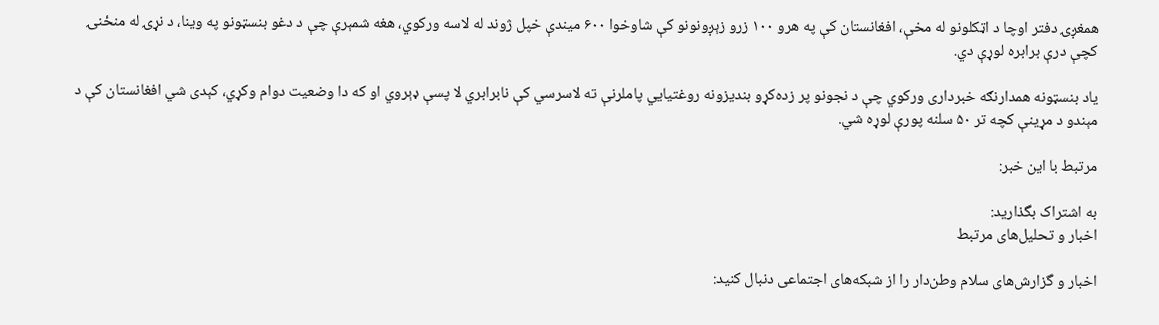همغږۍ دفتر اوچا د اټکلونو له مخې، افغانستان کې په هرو ۱۰۰ زرو زېږونونو کې شاوخوا ۶۰۰ میندې خپل ژوند له لاسه ورکوي، هغه شمېرې چې د دغو بنسټونو په وینا، د نړۍ له منځنۍ کچې درې برابره لوړې دي.

یاد بنسټونه همدارنګه خبرداری ورکوي چې د نجونو پر زده‌کړو بندیزونه روغتیايي پاملرنې ته لاسرسي کې نابرابري لا پسې ډېروي او که دا وضعیت دوام وکړي، کېدی شي افغانستان کې د مېندو د مړینې کچه تر ۵۰ سلنه پورې لوړه شي.

مرتبط با این خبر:

به اشتراک بگذارید:
اخبار و تحلیل‌های مرتبط

اخبار و گزارش‌های سلام وطن‌دار را از شبکه‌های اجتماعی دنبال کنید: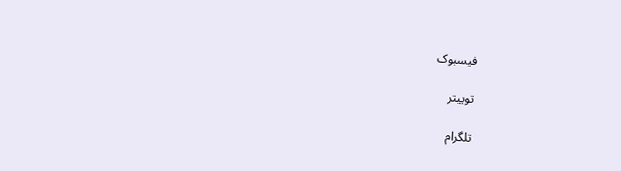فیسبوک

توییتر

تلگرام